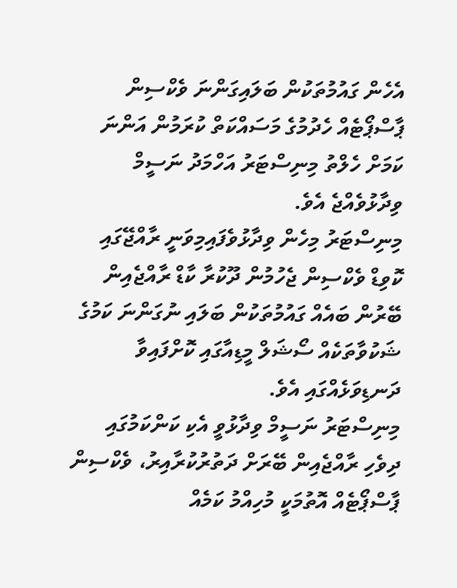އެހެން ގައުމުތަކުން ބަލައިގަންނަ ވެކްސިން ޕާސްޕޯޓެއް ހެދުމުގެ މަސައްކަތް ކުރަމުން އަންނަ ކަމަށް ހެލްތު މިނިސްޓަރު އަހްމަދު ނަސީމް ވިދާޅުވެއްޖެ އެވެ.
މިނިސްޓަރު މިހެން ވިދާޅުވެފައިމިވަނީ ރާއްޖޭގައި ކޮވިޑް ވެކްސިން ޖެހުމުން ދޫކުރާ ކާޑް ރާއްޖެއިން ބޭރުން ބައެއް ގައުމުތަކުން ބަލައި ނުގަންނަ ކަމުގެ ޝަކުވާތަކެއް ސޯޝަލް މީޑިއާގައި ކޮށްފައިވާ ދަނޑިވަޅެއްގައި އެވެ.
މިނިސްޓަރު ނަސީމް ވިދާޅުވީ އެކި ކަންކަމުގައި ދިވެހި ރާއްޖެއިން ބޭރަށް ދަތުރުކުރާއިރު، ވެކްސިން ޕާސްޕޯޓެއް އޮތުމަކީ މުހިއްމު ކަމެއް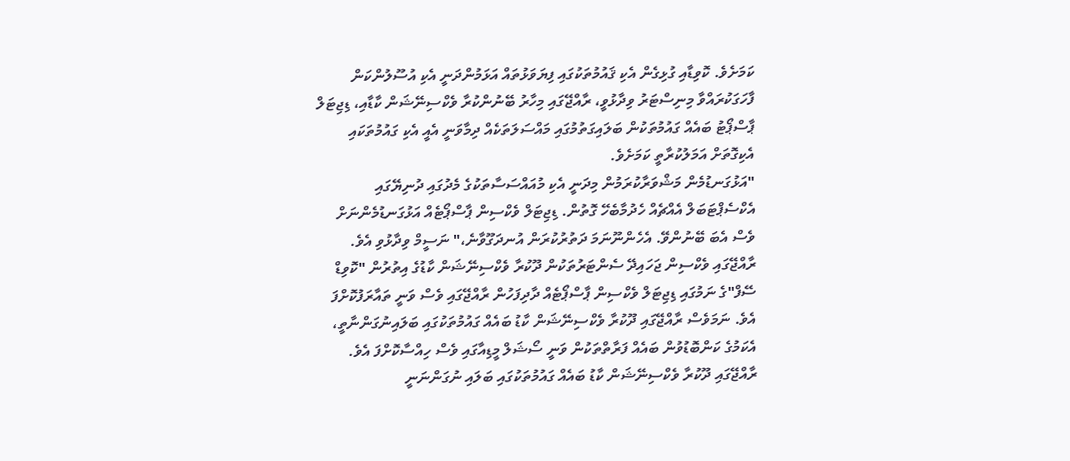ކަމަށެވެ. ކޮވިޑާއި ގުޅިގެން އެކި ޤައުމުތަކުގައި ފިޔަވަޅުތައް އަޅަމުންދަނީ އެކި އުސޫލުންކަން ފާހަގަކުރައްވާ މިނިސްޓަރު ވިދާޅުވީ، ރާއްޖޭގައި މިހާރު ބޭނުންކުރާ ވެކްސިނޭޝަން ކާޑާއި، ޑިޖިޓަލް ޕާސްޕޯޓު ބައެއް ގައުމުތަކުން ބަލައިގަތުމުގައި މައްސަލަތަކެއް ދިމާވަނީ އެއީ އެކި ގައުމުތަކައި އެކިގޮތަށް އަމަލުކުރާތީ ކަމަށެވެ.
"އަޅުގަނޑުމެން މަޝްވަރާކުރަމުން މިދަނީ އެކި މުއައްސަސާތަކުގެ މެދުގައި ދުނިޔޭގައި އެކްސެޕްޓަބަލް އެއްޗެއް ހެދުމާބެހޭ ގޮތުން. ޑިޖިޓަލް ވެކްސިން ޕާސްޕޯޓެއް އަޅުގަނޑުމެންނަށް ވެސް އެބަ ބޭނުންވޭ. އެހެންނޫނަމަ ދަތުރުކުރަން އުނދަގޫވާނެ،" ނަސީމް ވިދާޅުވި އެވެ.
ރާއްޖޭގައި ވެކްސިން ޖަހައިދޭ ސެންޓަރުތަކުން ދޫކުރާ ވެކްސިނޭޝަން ކާޑުގެ އިތުރުން "ކޮވިޑް ސޭފް"ގެ ނަމުގައި ޑިޖިޓަލް ވެކްސިން ޕާސްޕޯޓެއް ދާދިފަހުން ރާއްޖޭގައި ވެސް ވަނީ ތައާރަފުކޮށްފަ އެވެ. ނަމަވެސް ރާއްޖޭގައި ދޫކުރާ ވެކްސިނޭޝަން ކާޑު ބައެއް ގައުމުތަކުގައި ބަލައިނުގަންނާތީ، އެކަމުގެ ކަންބޮޑުވުން ބައެއް ފަރާތްތަކުން ވަނީ ސޯޝަލް މީޑިއާގައި ވެސް ހިއްސާކޮށްފަ އެވެ.
ރާއްޖޭގައި ދޫކުރާ ވެކްސިނޭޝަން ކާޑު ބައެއް ގައުމުތަކުގައި ބަލައި ނުގަންނަނީ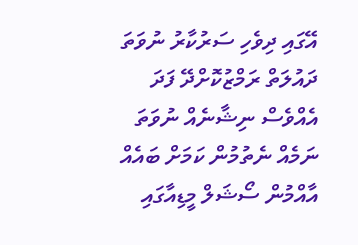އޭގައި ދިވެހި ސަރުކާރު ނުވަތަ ދައުލަތް ރަމްޒުކޮށްދޭ ފަދަ އެއްވެސް ނިޝާނެއް ނުވަތަ ނަމެއް ނެތުމުން ކަމަށް ބައެއް އާއްމުން ސޯޝަލް މީޑިއާގައި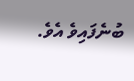ބުނެފައިވެ އެވެ.